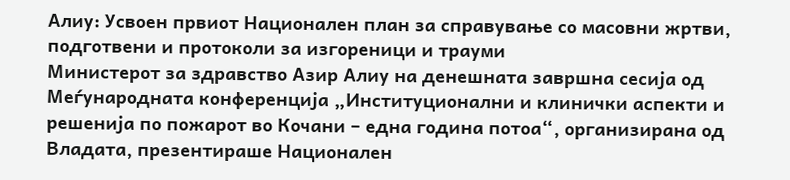Алиу: Усвоен првиот Национален план за справување со масовни жртви, подготвени и протоколи за изгореници и трауми
Министерот за здравство Азир Алиу на денешната завршна сесија од Меѓународната конференција „Институционални и клинички аспекти и решенија по пожарот во Кочани – една година потоа“, организирана од Владата, презентираше Национален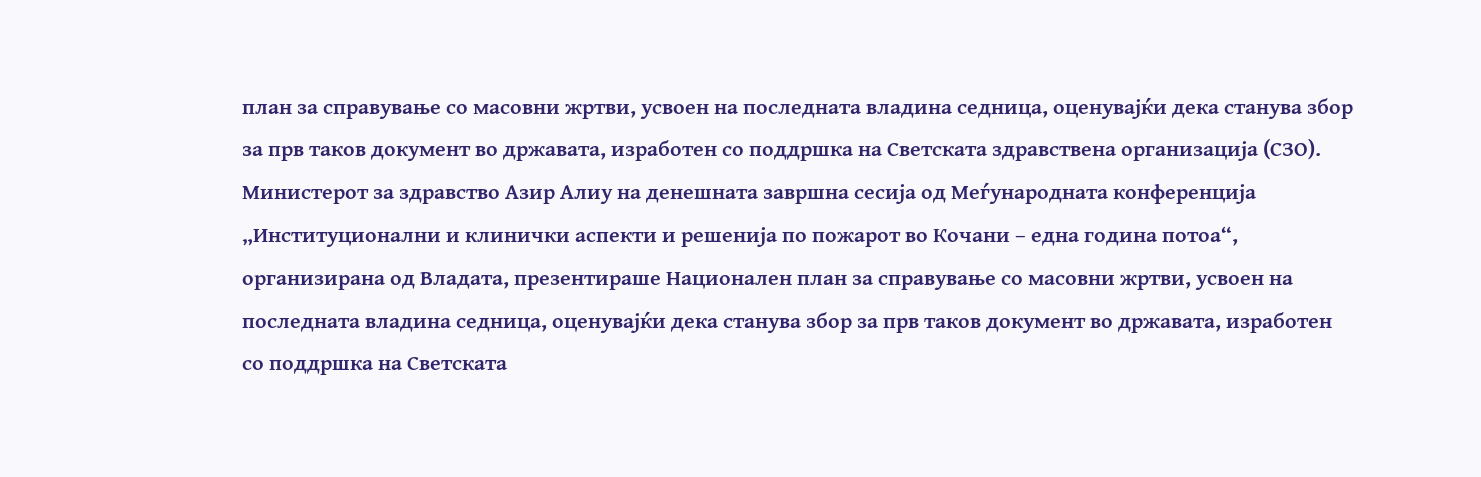план за справување со масовни жртви, усвоен на последната владина седница, оценувајќи дека станува збор за прв таков документ во државата, изработен со поддршка на Светската здравствена организација (СЗО).
Министерот за здравство Азир Алиу на денешната завршна сесија од Меѓународната конференција „Институционални и клинички аспекти и решенија по пожарот во Кочани – една година потоа“, организирана од Владата, презентираше Национален план за справување со масовни жртви, усвоен на последната владина седница, оценувајќи дека станува збор за прв таков документ во државата, изработен со поддршка на Светската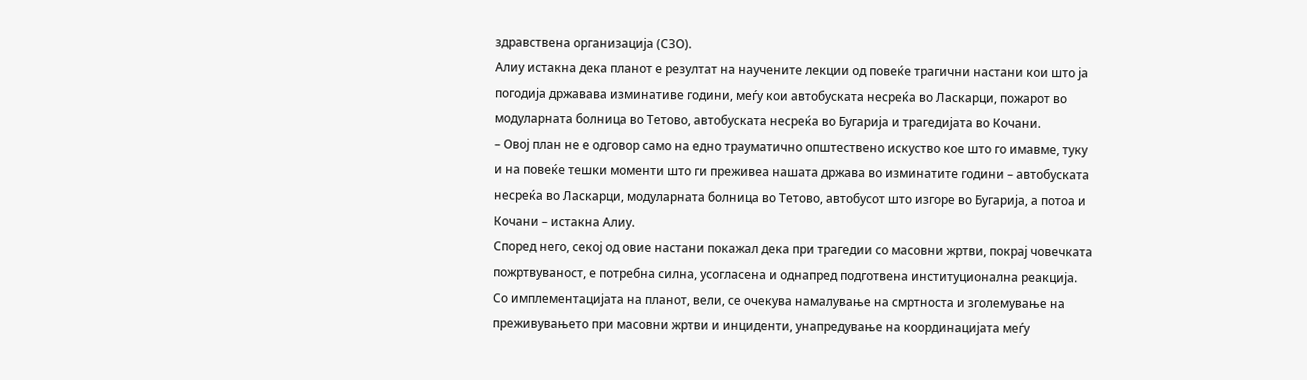здравствена организација (СЗО).
Алиу истакна дека планот е резултат на научените лекции од повеќе трагични настани кои што ја погодија државава изминативе години, меѓу кои автобуската несреќа во Ласкарци, пожарот во модуларната болница во Тетово, автобуската несреќа во Бугарија и трагедијата во Кочани.
– Овој план не е одговор само на едно трауматично општествено искуство кое што го имавме, туку и на повеќе тешки моменти што ги преживеа нашата држава во изминатите години – автобуската несреќа во Ласкарци, модуларната болница во Тетово, автобусот што изгоре во Бугарија, а потоа и Кочани – истакна Алиу.
Според него, секој од овие настани покажал дека при трагедии со масовни жртви, покрај човечката пожртвуваност, е потребна силна, усогласена и однапред подготвена институционална реакција.
Со имплементацијата на планот, вели, се очекува намалување на смртноста и зголемување на преживувањето при масовни жртви и инциденти, унапредување на координацијата меѓу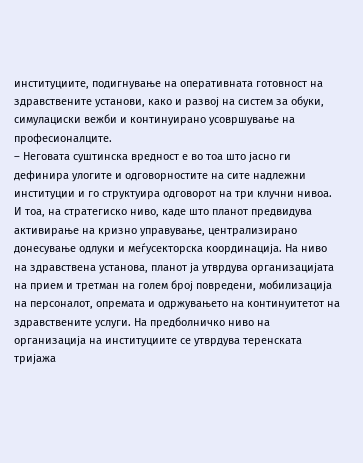институциите, подигнување на оперативната готовност на здравствените установи, како и развој на систем за обуки, симулациски вежби и континуирано усовршување на професионалците.
– Неговата суштинска вредност е во тоа што јасно ги дефинира улогите и одговорностите на сите надлежни институции и го структуира одговорот на три клучни нивоа. И тоа, на стратегиско ниво, каде што планот предвидува активирање на кризно управување, централизирано донесување одлуки и меѓусекторска координација. На ниво на здравствена установа, планот ја утврдува организацијата на прием и третман на голем број повредени, мобилизација на персоналот, опремата и одржувањето на континуитетот на здравствените услуги. На предболничко ниво на организација на институциите се утврдува теренската тријажа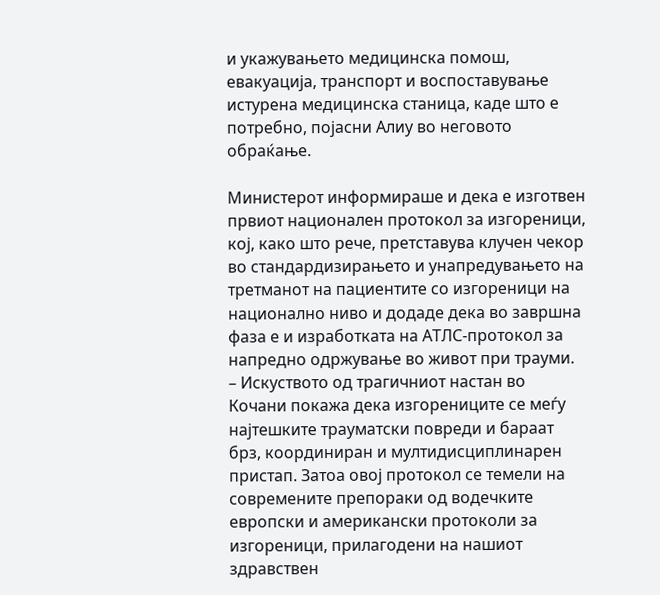и укажувањето медицинска помош, евакуација, транспорт и воспоставување истурена медицинска станица, каде што е потребно, појасни Алиу во неговото обраќање.

Министерот информираше и дека е изготвен првиот национален протокол за изгореници, кој, како што рече, претставува клучен чекор во стандардизирањето и унапредувањето на третманот на пациентите со изгореници на национално ниво и додаде дека во завршна фаза е и изработката на АТЛС-протокол за напредно одржување во живот при трауми.
– Искуството од трагичниот настан во Кочани покажа дека изгорениците се меѓу најтешките трауматски повреди и бараат брз, координиран и мултидисциплинарен пристап. Затоа овој протокол се темели на современите препораки од водечките европски и американски протоколи за изгореници, прилагодени на нашиот здравствен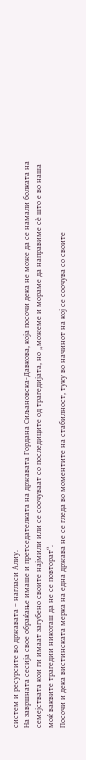систем и ресурсите во државата – нагласи Алиу.
На завршната сесија свое обраќање имаше и претседателката на државата Гордана Сиљановска-Давкова, која посочи дека не може да се намали болката на семејствата кои ги имаат загубено своите најмили или се соочуваат со последиците од трагедијата, но „можеме и мораме да направиме сѐ што е во наша моќ ваквите трагедии никогаш да не се повторат“.
Посочи и дека вистинската мерка на една држава не се гледа во моментите на стабилност, туку во начинот на кој се соочува со своите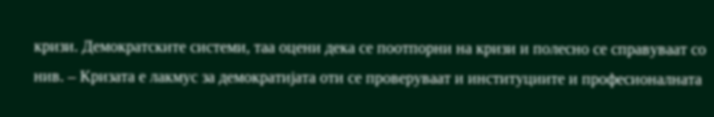кризи. Демократските системи, таа оцени дека се поотпорни на кризи и полесно се справуваат со нив. – Кризата е лакмус за демократијата оти се проверуваат и институциите и професионалната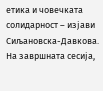етика и човечката солидарност – изјави Сиљановска-Давкова.
На завршната сесија,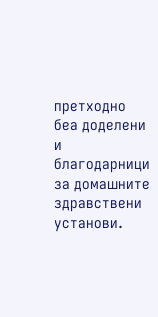претходно беа доделени и благодарници за домашните здравствени установи.